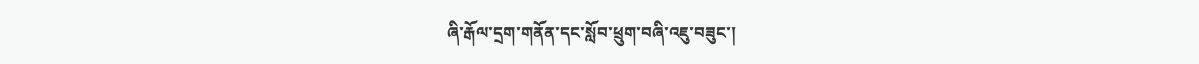ཞི་རྒོལ་དྲག་གནོན་དང་སློབ་ཕྲུག་བཞི་འཇུ་བཟུང་།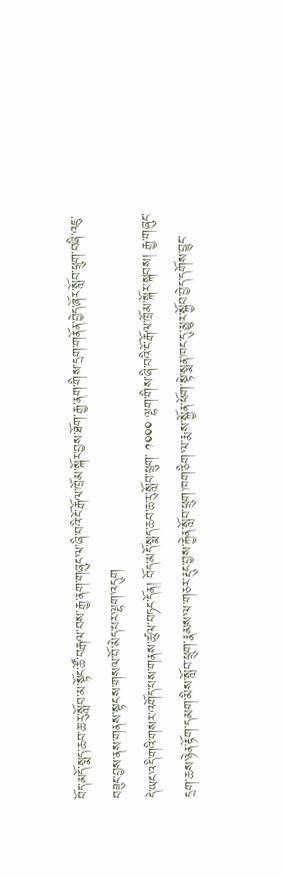བོད་མདོ་སྨད་ཆབ་ཆ་རུ་སློབ་མ་སྟོང་ཚོ་བརྒལ་བས་རྒྱ་ནག་གཞུང་ལ་ཞི་བའི་ངོ་རྒོལ་ཁྲོམ་སྐོར་བྱས་ཐོག་རྒྱ་ནག་གིས་དྲག་གནོན་བྱེད་ཞོར་སློབ་ཕྲུག་བཞི་འཇུ་བཟུང་བྱས་ནས་གནས་སྟངས་གསལ་བོ་མེད་པར་ལྷག་འདུག
དེ་ཡང་འདི་གའི་གསར་འགོད་པས་གནས་ཚུལ་བཏང་དོན། བོད་མདོ་སྨད་ཆབ་ཆ་རུ་སློབ་ཕྲུག་ ༡༠༠༠ ལྷག་གིས་ཞི་བའི་ངོ་རྒོལ་ཁྲོམ་སྐོར་སྐབས། རྒྱ་གཞུང་དྲག་ཆས་ཉེན་རྟོག་དམག་མིས་སློབ་ཕྲུག་རྣམས་ལ་གཅར་རྡུང་བྱས་རྐྱེན་སློབ་ཕྲུག་ཁག་ཅིག་ལ་རྨས་སྐྱོན་ཕོག་སྟེ་སྨན་ཁང་དུ་མྱུར་སྐྱོབ་བྱེད་དགོས་བྱུང་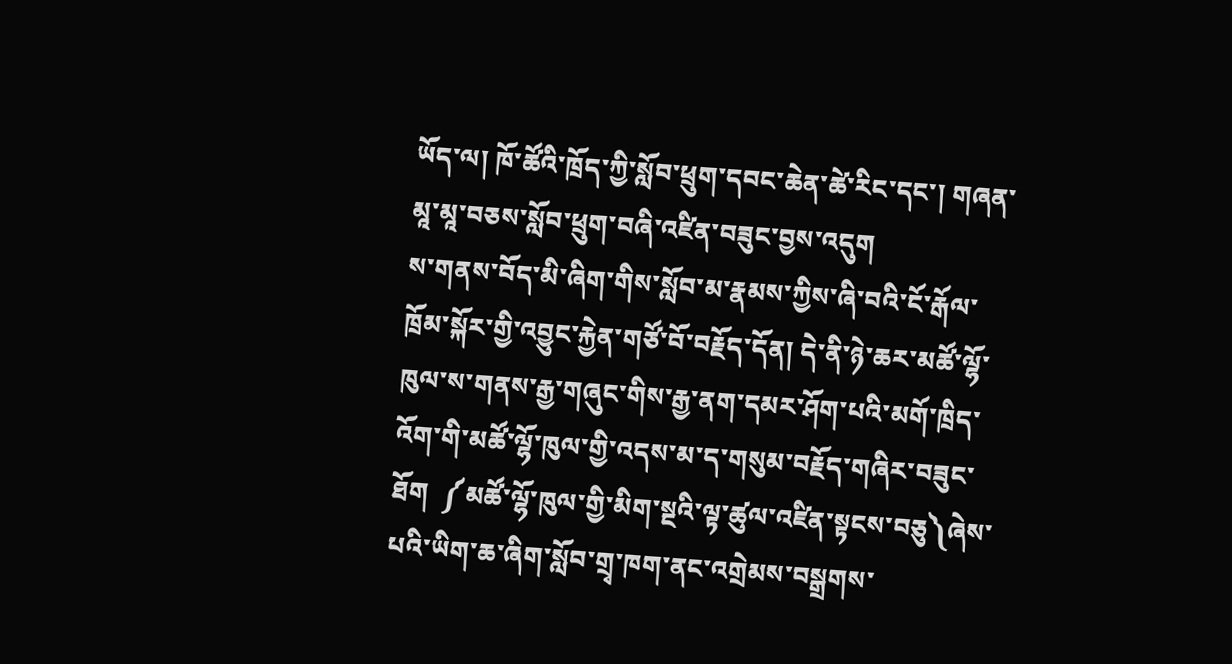ཡོད་ལ། ཁོ་ཚོའི་ཁྲོད་ཀྱི་སློབ་ཕྲུག་དབང་ཆེན་ཚེ་རིང་དང་། གཞན་མཱ་མཱ་བཅས་སློབ་ཕྲུག་བཞི་འཛིན་བཟུང་བྱས་འདུག
ས་གནས་བོད་མི་ཞིག་གིས་སློབ་མ་རྣམས་ཀྱིས་ཞི་བའི་ངོ་རྒོལ་ཁྲོམ་སྐོར་གྱི་འབྱུང་རྐྱེན་གཙོ་བོ་བརྗོད་དོན། དེ་ནི་ཉེ་ཆར་མཚོ་ལྷོ་ཁུལ་ས་གནས་རྒྱ་གཞུང་གིས་རྒྱ་ནག་དམར་ཤོག་པའི་མགོ་ཁྲིད་འོག་གི་མཚོ་ལྷོ་ཁུལ་གྱི་འདས་མ་ད་གསུམ་བརྗོད་གཞིར་བཟུང་ཐོག  ༼མཚོ་ལྷོ་ཁུལ་གྱི་མིག་སྔའི་ལྟ་ཚུལ་འཛིན་སྟངས་བཅུ༽ཞེས་པའི་ཡིག་ཆ་ཞིག་སློབ་གྲྭ་ཁག་ནང་འགྲེམས་བསྒྲགས་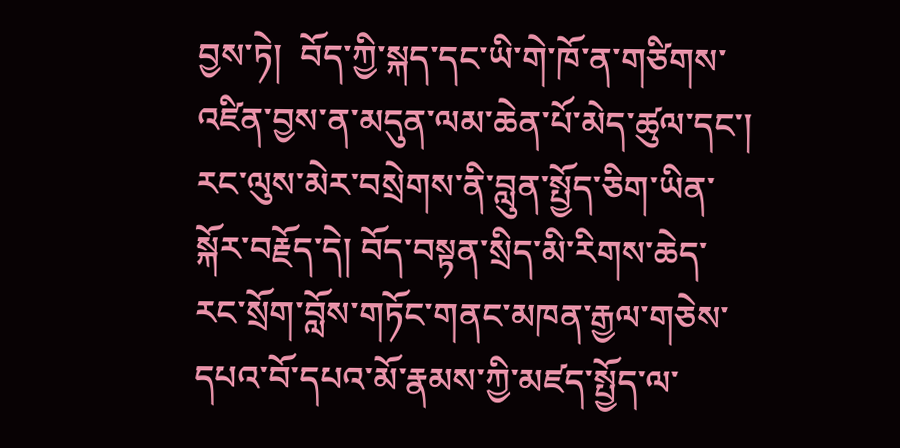བྱས་ཏེ།  བོད་ཀྱི་སྐད་དང་ཡི་གེ་ཁོ་ན་གཙིགས་འཛིན་བྱས་ན་མདུན་ལམ་ཆེན་པོ་མེད་ཚུལ་དང་།  རང་ལུས་མེར་བསྲེགས་ནི་བླུན་སྤྱོད་ཅིག་ཡིན་སྐོར་བརྗོད་དེ། བོད་བསྟན་སྲིད་མི་རིགས་ཆེད་རང་སྲོག་བློས་གཏོང་གནང་མཁན་རྒྱལ་གཅེས་དཔའ་བོ་དཔའ་མོ་རྣམས་ཀྱི་མཛད་སྤྱོད་ལ་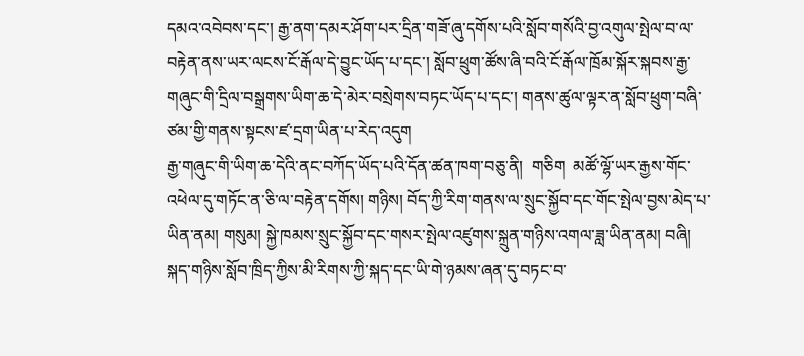དམའ་འབེབས་དང་། རྒྱ་ནག་དམར་ཤོག་པར་དྲིན་གཟོ་ཞུ་དགོས་པའི་སློབ་གསོའི་བྱ་འགུལ་སྤེལ་བ་ལ་བརྟེན་ནས་ཡར་ལངས་ངོ་རྒོལ་དེ་བྱུང་ཡོད་པ་དང་། སློབ་ཕྲུག་ཚོས་ཞི་བའི་ངོ་རྒོལ་ཁྲོམ་སྐོར་སྐབས་རྒྱ་གཞུང་གི་དྲིལ་བསྒྲགས་ཡིག་ཆ་དེ་མེར་བསྲེགས་བཏང་ཡོད་པ་དང་། གནས་ཚུལ་ལྟར་ན་སློབ་ཕྲུག་བཞི་ཙམ་གྱི་གནས་སྟངས་ཛ་དྲག་ཡིན་པ་རེད་འདུག
རྒྱ་གཞུང་གི་ཡིག་ཆ་དེའི་ནང་བཀོད་ཡོད་པའི་དོན་ཚན་ཁག་བཅུ་ནི།  གཅིག  མཚོ་ལྷོ་ཡར་རྒྱས་གོང་འཕེལ་དུ་གཏོང་ན་ཅི་ལ་བརྟེན་དགོས། གཉིས། བོད་ཀྱི་རིག་གནས་ལ་སྲུང་སྐྱོབ་དང་གོང་སྤེལ་བྱས་མེད་པ་ཡིན་ནམ། གསུམ། སྐྱེ་ཁམས་སྲུང་སྐྱོབ་དང་གསར་སྤེལ་འཛུགས་སྐྲུན་གཉིས་འགལ་ཟླ་ཡིན་ནམ། བཞི། སྐད་གཉིས་སློབ་ཁྲིད་ཀྱིས་མི་རིགས་ཀྱི་སྐད་དང་ཡི་གེ་ཉམས་ཞན་དུ་བཏང་བ་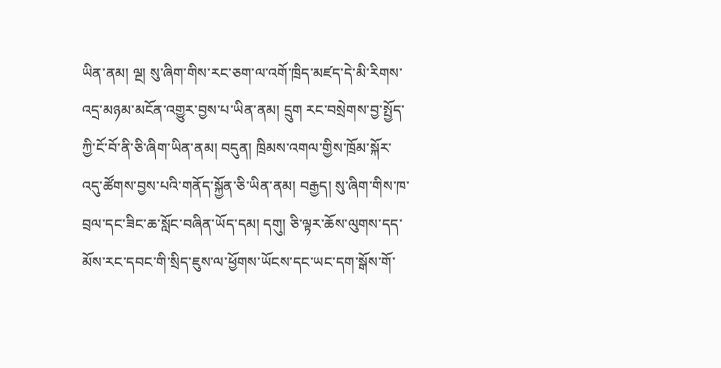ཡིན་ནམ། ལྔ། སུ་ཞིག་གིས་རང་ཅག་ལ་འགོ་ཁྲིད་མཛད་དེ་མི་རིགས་འདྲ་མཉམ་མངོན་འགྱུར་བྱས་པ་ཡིན་ནམ། དྲུག རང་བསྲེགས་བྱ་སྤྱོད་ཀྱི་ངོ་བོ་ནི་ཅི་ཞིག་ཡིན་ནམ། བདུན། ཁྲིམས་འགལ་གྱིས་ཁྲོམ་སྐོར་འདུ་ཚོགས་བྱས་པའི་གནོད་སྐྱོན་ཅི་ཡིན་ནམ། བརྒྱད། སུ་ཞིག་གིས་ཁ་བྲལ་དང་ཟིང་ཆ་སློང་བཞིན་ཡོད་དམ། དགུ། ཅི་ལྟར་ཆོས་ལུགས་དད་མོས་རང་དབང་གི་སྲིད་ཇུས་ལ་ཕྱོགས་ཡོངས་དང་ཡང་དག་སྒོས་གོ་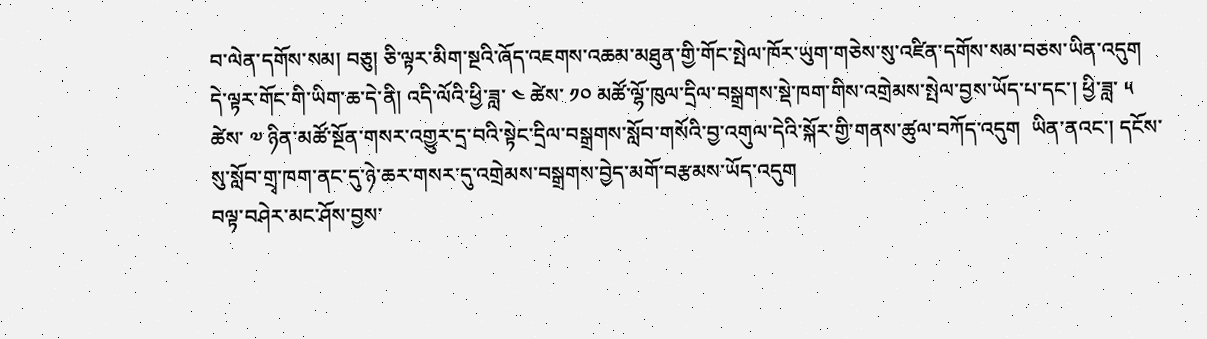བ་ལེན་དགོས་སམ། བཅུ། ཅི་ལྟར་མིག་སྔའི་ཞོད་འཇགས་འཆམ་མཐུན་གྱི་གོང་སྤེལ་ཁོར་ཡུག་གཅེས་སུ་འཛིན་དགོས་སམ་བཅས་ཡིན་འདུག
དེ་ལྟར་གོང་གི་ཡིག་ཆ་དེ་ནི། འདི་ལོའི་ཕྱི་ཟླ་ ༤ ཚེས་ ༡༠ མཚོ་ལྷོ་ཁུལ་དྲིལ་བསྒྲགས་སྡེ་ཁག་གིས་འགྲེམས་སྤེལ་བྱས་ཡོད་པ་དང་། ཕྱི་ཟླ་ ༥ ཚེས་ ༧ ཉིན་མཚོ་སྔོན་གསར་འགྱུར་དྲ་བའི་སྟེང་དྲིལ་བསྒྲགས་སློབ་གསོའི་བྱ་འགུལ་དེའི་སྐོར་གྱི་གནས་ཚུལ་བཀོད་འདུག  ཡིན་ནའང་། དངོས་སུ་སློབ་གྲྭ་ཁག་ནང་དུ་ཉེ་ཆར་གསར་དུ་འགྲེམས་བསྒྲགས་བྱེད་མགོ་བརྩམས་ཡོད་འདུག
བལྟ་བཤེར་མང་ཤོས་བྱས་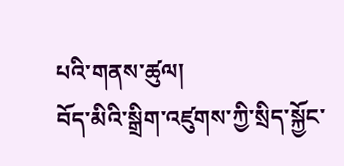པའི་གནས་ཚུལ།
བོད་མིའི་སྒྲིག་འཛུགས་ཀྱི་སྲིད་སྐྱོང་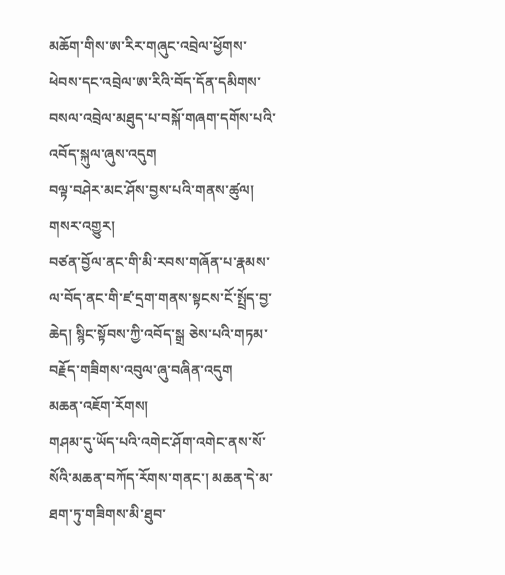མཆོག་གིས་ཨ་རིར་གཞུང་འབྲེལ་ཕྱོགས་ཕེབས་དང་འབྲེལ་ཨ་རིའི་བོད་དོན་དམིགས་བསལ་འབྲེལ་མཐུད་པ་བསྐོ་གཞག་དགོས་པའི་འབོད་སྐུལ་ཞུས་འདུག
བལྟ་བཤེར་མང་ཤོས་བྱས་པའི་གནས་ཚུལ།
གསར་འགྱུར།
བཙན་བྱོལ་ནང་གི་མི་རབས་གཞོན་པ་རྣམས་ལ་བོད་ནང་གི་ཛ་དྲག་གནས་སྟངས་ངོ་སྤྲོད་བྱ་ཆེད། སྙིང་སྟོབས་ཀྱི་འབོད་སྒྲ ཅེས་པའི་གཏམ་བརྗོད་གཟིགས་འབུལ་ཞུ་བཞིན་འདུག
མཆན་འཇོག་རོགས།
གཤམ་དུ་ཡོད་པའི་འགེང་ཤོག་འགེང་ནས་སོ་སོའི་མཆན་བཀོད་རོགས་གནང་། མཆན་དེ་མ་ཐག་ཏུ་གཟིགས་མི་ཐུབ་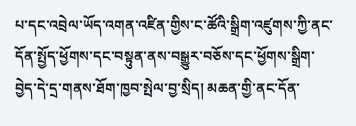པ་དང་འབྲེལ་ཡོད་འགན་འཛིན་གྱིས་ང་ཚོའི་སྒྲིག་འཛུགས་ཀྱི་ནང་དོན་སྤྱོད་ཕྱོགས་དང་བསྟུན་ནས་བསྒྱུར་བཅོས་དང་ཕྱོགས་སྒྲིག་བྱེད་དེ་དྲ་གནས་ཐོག་ཁྱབ་སྤེལ་བྱ་སྲིད། མཆན་གྱི་ནང་དོན་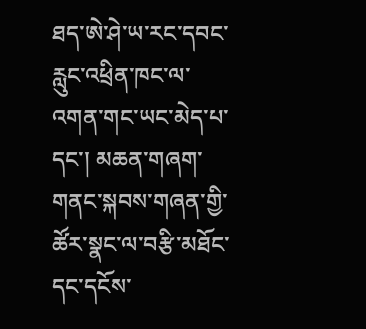ཐད་ཨེ་ཤེ་ཡ་རང་དབང་རླུང་འཕྲིན་ཁང་ལ་འགན་གང་ཡང་མེད་པ་དང་། མཆན་གཞག་གནང་སྐབས་གཞན་གྱི་ཚོར་སྣང་ལ་བརྩི་མཐོང་དང་དངོས་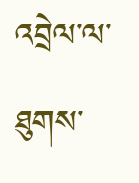འབྲེལ་ལ་ཐུགས་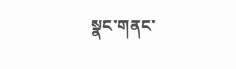སྣང་གནང་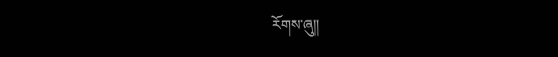རོགས་ཞུ༎